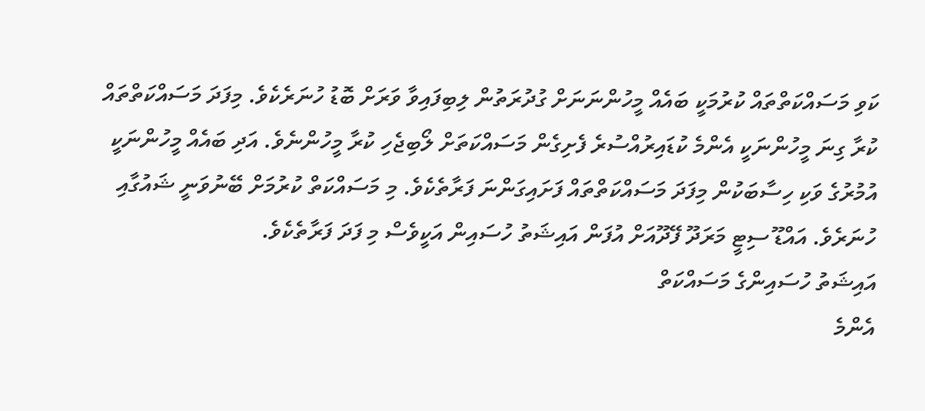ކަވި މަސައްކަތްތައް ކުރުމަކީ ބައެއް މީހުންނަނަށް ގުދުރަތުން ލިބިފައިވާ ވަރަށް ބޮޑު ހުނަރެކެވެ. މިފަދަ މަސައްކަތްތައް ކުރާ ގިނަ މީހުންނަކީ އެންމެ ކުޑައިރުއްސުރެ ފެށިގެން މަސައްކަތަށް ލޯބިޖެހި ކުރާ މީހުންނެވެ. އަދި ބައެއް މީހުންނަކީ އުމުރުގެ ވަކި ހިސާބަކުން މިފަދަ މަސައްކަތްތައް ފަށައިގަންނަ ފަރާތެކެވެ. މި މަސައްކަތް ކުރުމަށް ބޭނުވަނީ ޝައުގާއި ހުނަރެވެ. އައްޑޫ ސިޓީ މަރަދޫ ފޭދޫއަށް އުފަން އައިޝަތު ހުސައިން އަކީވެސް މި ފަދަ ފަރާތެކެވެ.
އައިޝަތު ހުސައިންގެ މަސައްކަތް
އެންމެ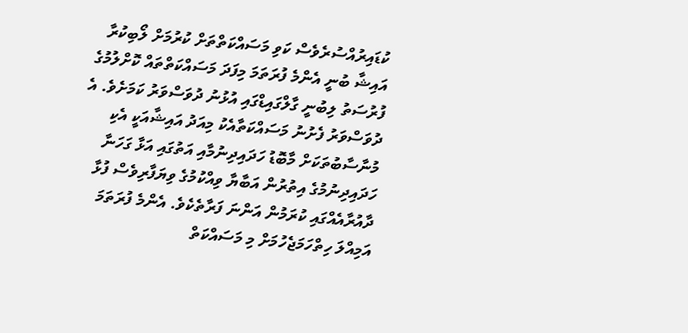ކުޑައިރުއްސުރެވެސް ކަވި މަސައްކަތްތަށް ކުރުމަށް ލޯބިކުރާ އައިޝާ ބުނީ އެންމެ ފުރަތަމަ މިފަދަ މަސައްކަތްތައް ކޮށްލުމުގެ ފުރުސަތު ލިބުނީ ގާލްގައިޑްގައި އުޅުނު ދުވަސްވަރު ކަމަށެވެ. އެ ދުވަސްވަރު ފެށުނު މަސައްކަތާއެކު މިއަދު އައިޝާއަކީ އެކި މުނާސާބުތަކަށް މާބޮޑު ހަދައިދިނުމާއި އަތުގައި އަޅާ ގަހަނާ ހަދައިދިނުމުގެ އިތުރުން އަބާޔާ ވިއްކުމުގެ ވިޔަފާރިވެސް ފުޅާ ދާއުރާއެއްގައި ކުރަމުން އަންނަ ފަރާތެކެވެ. އެންމެ ފުރަތަމަ އަމިއްލަ ހިތްހަމަޖެހުމަށް މި މަސައްކަތް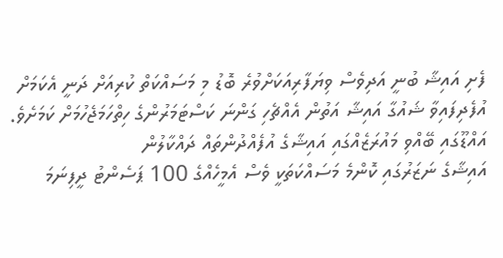ފެށި އައިޝާ ބުނީ އަދިވެސް ވިޔަފާރިއަކަށްވުރެ ބޮޑު މި މަސައްކަތް ކުރިއަށް ދަނީ އެކަމަށް އުފެދިފައިވާ ޝައުގާ އައިޝާ އަތުން އެއްޗެހި ގަންނަ ކަސްޓަމަރުންގެ ހިތްހަމަޖެހުމަށް ކަމަށެވެ.
އައްޑޫގައި ބޭއްވި މައުރަޒެއްގައި އައިޝާގެ އުފެއްދުންތައް ދައްކާލުން
އައިޝާގެ ނަޒަރުގައި ކޮންމެ މަސައްކަތަކީ ވެސް އެމީހެއްގެ 100 ޕަސެންޓު ދީފިނަމަ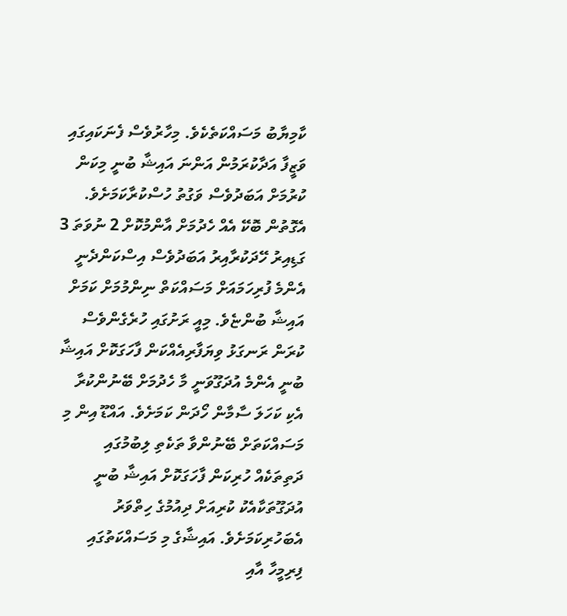ކާމިޔާބު މަސައްކަތެކެވެ. މިހާރުވެސް ފެނަކައިގައި ވަޒީފާ އަދާކުރަމުން އަންނަ އައިޝާ ބުނީ މިކަން ކުރުމަށް އަބަދުވެސް ވަގުތު ހުސްކުރާކަމަށެވެ. އެގޮތުން ބޮކޭ އެއް ހެދުމަށް އާންމުކޮށް 2 ނުވަތަ 3 ގަޑިއިރު ހޭދަކުރާއިރު އަބަދުވެސް އިސްކަންދެނީ އެންމެ ފުރިހަމައަށް މަސައްކަތް ނިންމުމަށް ކަމަށް އައިޝާ ބުންޏެވެ. މިއީ ރަށުގައި ހުރެގެންވެސް ކުރަން ރަނގަޅު ވިޔަފާރިއެއްކަން ފާހަގަކޮށް އައިޝާ ބުނީ އެންމެ އުދަގޫވަނީ މާ ހެދުމަށް ބޭނުންކުރާ އެކި ކަހަލަ ސާމާން ހޯދަން ކަމަށެވެ. އައްޑޫ އިން މި މަސައްކަތަށް ބޭނުންވާ ތަކެތި ލިބުމުގައި ދަތިތަކެއް ހުރިކަން ފާހަގަކޮށް އައިޝާ ބުނީ އުދަގޫތަކާއެކު ކުރިއަށް ދިއުމުގެ ހިތްވަރު އެބަހުރިކަމަށެވެ. އައިޝާގެ މި މަސައްކަތުގައި ފިރިމީހާ އާއި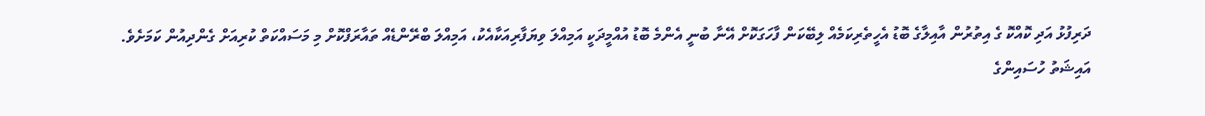ދަރިފުޅު އަދި ކޮއްކޮ ގެ އިތުރުން އާއިލާގެ ބޮޑު އެހީތެރިކަމެއް ލިބޭކަން ފާހަގަކޮށް އޭނާ ބުނީ އެންމެ ބޮޑު އުއްމީދަކީ އަމިއްލަ ވިޔަފާރިއަކާއެކު، އަމިއްލަ ބްރޭންޑެއް ތައާރަފްކޮށް މި މަސައްކަތް ކުރިއަށް ގެންދިއުން ކަމަށެވެ.
އައިޝަތު ހުސައިންގެ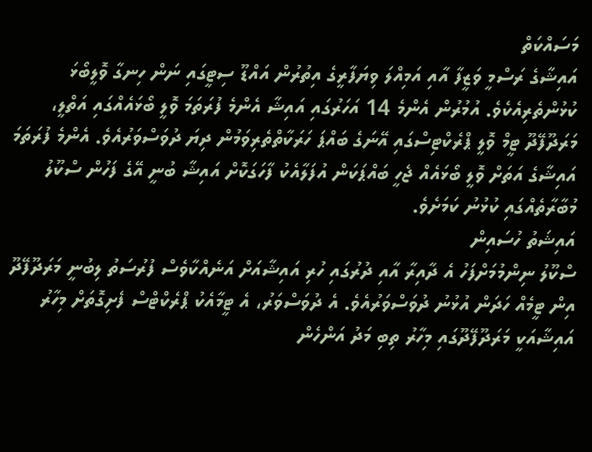މަސައްކަތް
އައިޝާގެ ރަސްމީ ވަޒީފާ އާއި އަމިއްލަ ވިޔަފާރީގެ އިތުރުން އައްޑޫ ސިޓީގައި ނަން ހިނގާ ވޮލީބޯޅަ ކުޅުންތެރިއެކެވެ. އުމުރުން އެންމެ 14 އަހަރުގައި އައިޝާ އެންމެ ފުރަތަމަ ވޮލީ ބޯޅައެއްގައި އަތްލީ، މަރަދޫފޭދޫ ޓީމް ވޮލީ ޕްރެކްޓިސްގައި އޭނަގެ ބައްޕަ ހަރަކާތްތެރިވަމުން ދިޔަ ދުވަސްވަރުއެވެ. އެންމެ ފުރަތަމަ އައިޝާގެ އަތަށް ވޮލީ ބޯޅައެއް ޖެހީ ބައްޕަކަން އުފަލާއެކު ފާހަގަކޮށް އައިޝާ ބުނީ އޭގެ ފަހުން ސްކޫލު މުބާރާތެއްގައި ކުޅުނު ކަމަށެވެ.
އައިޝަތު ހުސައިން
ސްކޫލު ނިންމުމަށްފަހު އެ ދާއިރާ އާއި ދުރުގައި ހުރި އައިޝާއަށް އަނެއްކާވެސް ފުރުސަތު ލިބުނީ މަރަދޫފޭދޫ އިން ޓީމެއް ހަދަން އުޅުނު ދުވަސްވަރުއެވެ. އެ ދުވަސްވަރު، އެ ޓީމާއެކު ޕްރެކްޓްސް ފެށިގޮތަށް މިހާރު އައިޝާއަކީ މަރަދޫފޭދޫގައި މިހާރު ތިބި މަދު އަންހެން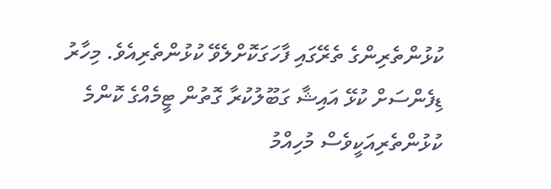ކުޅުންތެރިންގެ ތެރޭގައި ފާހަގަކޮށްލެވޭ ކުޅުންތެރިއެވެ. މިހާރު ޑިފެންސަށް ކުޅޭ އައިޝާ ގަބޫލުކުރާ ގޮތުން ޓީމެއްގެ ކޮންމެ ކުޅުންތެރިއަކީވެސް މުހިއްމު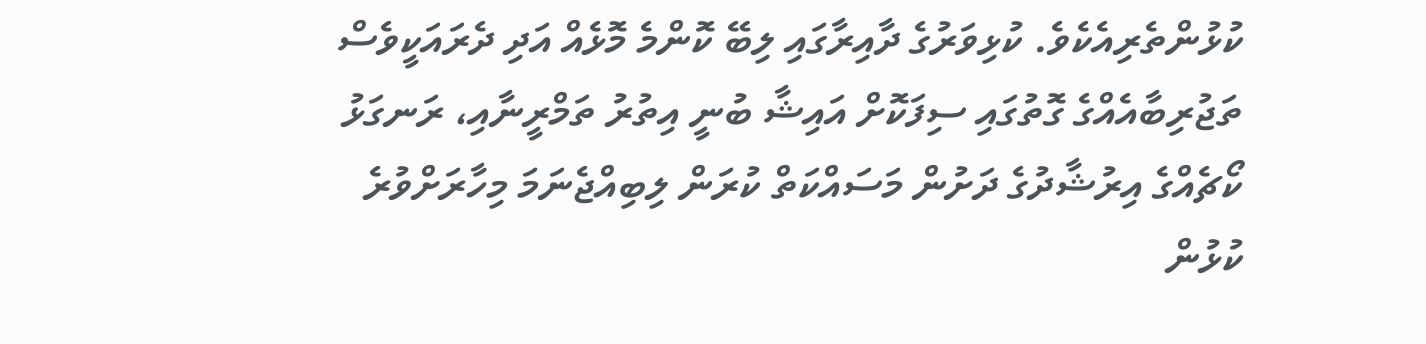ކުޅުންތެރިއެކެވެ. ކުޅިވަރުގެ ދާއިރާގައި ލިބޭ ކޮންމެ މޮޅެއް އަދި ދެރައަކީވެސް ތަޖުރިބާއެއްގެ ގޮތުގައި ސިފަކޮށް އައިޝާ ބުނީ އިތުރު ތަމްރީނާއި، ރަނގަޅު ކޯޗެއްގެ އިރުޝާދުގެ ދަށުން މަސައްކަތް ކުރަން ލިބިއްޖެނަމަ މިހާރަށްވުރެ ކުޅުން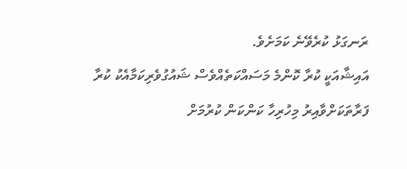ރަނގަޅު ކުރެވޭނެ ކަމަށެވެ.
އައިޝާއަކީ ކުރާ ކޮންމެ މަސައްކަތެއްވެސް ޝައުގުވެރިކަމާއެކު ކުރާ ފަރާތަކަށްވާއިރު މިހުރިހާ ކަންކަން ކުރުމަށް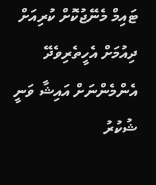ޓައިމް މެނޭޖުކޮށް ކުރިއަށް ދިއުމަށް އެހީތެރިވެދޭ އެންމެންނަށް އައިޝާ ވަނީ ޝުކުރު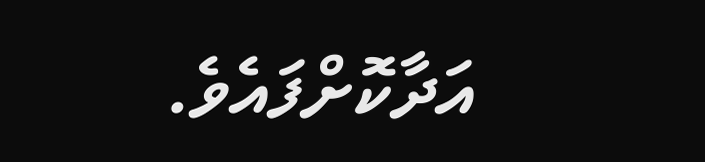އަދާކޮށްފައެވެ.